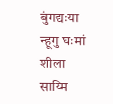बुंगद्यःया न्हूगु घःमां
शीला साय्मि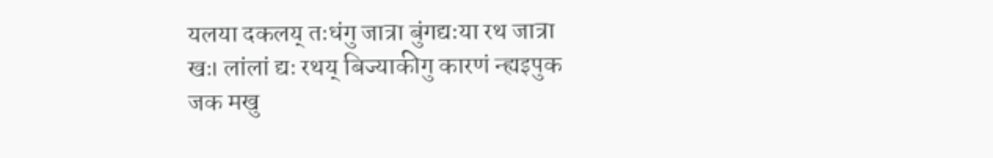यलया दकलय् तःधंगु जात्रा बुंगद्यःया रथ जात्रा खः। लांलां द्यः रथय् बिज्याकीगु कारणं न्ह्यइपुक जक मखु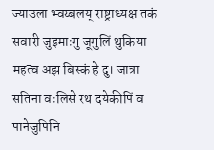ज्याउला भ्वय्बलय् राष्ट्राध्यक्ष तकं सवारी जुइमाःगु जूगुलिं थुकिया महत्व अझ बिस्कं हे दु। जात्रा सतिना वःलिसे रथ दयेकीपिं व पानेजुपिनि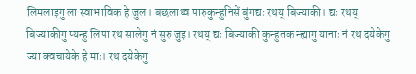लिमलाइगु ला स्वाभाविक हे जुल। बछलाथ्व पारुकुन्हुनिसें बुंगद्यः रथय् बिज्याकी। द्यः रथय् बिज्याकीगु प्यन्हु लिपा रथ सालेगु नं सुरु जुइ। रथय् द्यः बिज्याकी कुन्हुतक न्ह्यागु यानाः नं रथ दयेकेगु ज्या क्वचायेके हे माः। रथ दयेकेगु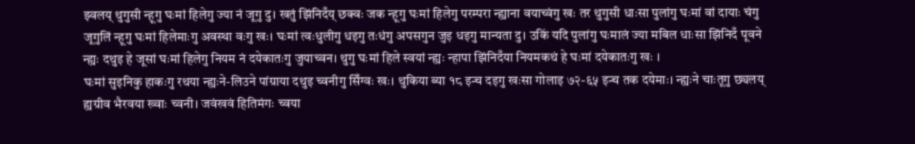झ्वलय् थुगुसी न्हूगु घःमां हिलेगु ज्या नं जूगु दु। खतुं झिंनिदँय् छक्वः जक न्हूगु घःमां हिलेगु परम्परा न्ह्याना वयाच्वंगु खः तर थुगुसी धाःसा पुलांगु घःमां वां दायाः चंगु जूगुलिं न्हूगु घःमां हिलेमाःगु अवस्था वःगु खः। घःमां त्वःधुलीगु धइगु तःधंगु अपसगुन जुइ धइगु मान्यता दु। उकिं यदि पुलांगु घःमालं ज्या मबिल धाःसा झिंनिदँ पूवने न्ह्यः दथुइ हे जूसां घःमां हिलेगु नियम नं दयेकातःगु जुयाच्वन। थुगु घःमां हिले स्वयां न्ह्यः न्हापा झिंनिदँया नियमकथं हे घःमां दयेकातःगु खः ।
घःमां सुइनिकु हाकःगु रथया न्ह्यःने-लिउने पांग्राया दथुइ च्वनीगु सिँग्वः खः। थुकिया ब्या १८ इन्च दइगु खःसा गोलाइ ७२-६५ इन्च तक दयेमाः। न्ह्यःने चाःतूगु छ्यलय् ह्यग्रीव भैरवया ख्वाः च्वनी। जवंखवं हितिमंगः च्वया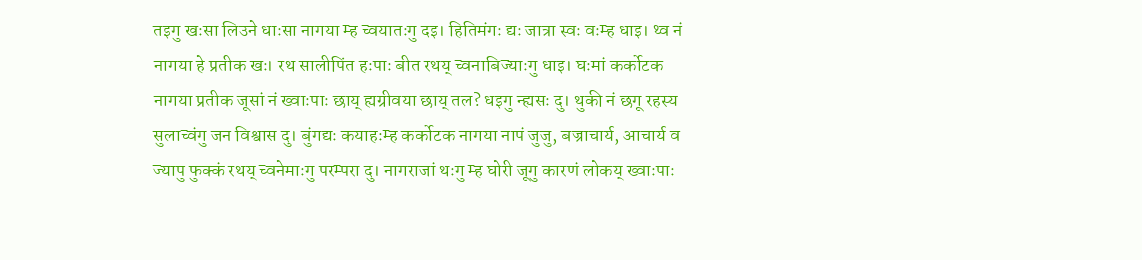तइगु खःसा लिउने धाःसा नागया म्ह च्वयातःगु दइ। हितिमंगः द्यः जात्रा स्वः वःम्ह धाइ। थ्व नं नागया हे प्रतीक खः। रथ सालीपिंत हःपाः बीत रथय् च्वनाबिज्याःगु धाइ। घःमां कर्कोटक नागया प्रतीक जूसां नं ख्वाःपाः छाय् ह्यग्रीवया छाय् तल? धइगु न्ह्यसः दु। थुकी नं छगू रहस्य सुलाच्वंगु जन विश्वास दु। बुंगद्यः कयाहःम्ह कर्कोटक नागया नापं जुजु, बज्राचार्य, आचार्य व ज्यापु फुक्कं रथय् च्वनेमाःगु परम्परा दु। नागराजां थःगु म्ह घोरी जूगु कारणं लोकय् ख्वाःपाः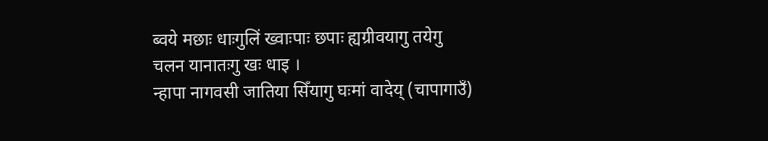ब्वये मछाः धाःगुलिं ख्वाःपाः छपाः ह्यग्रीवयागु तयेगु चलन यानातःगु खः धाइ ।
न्हापा नागवसी जातिया सिँयागु घःमां वादेय् (चापागाउँ)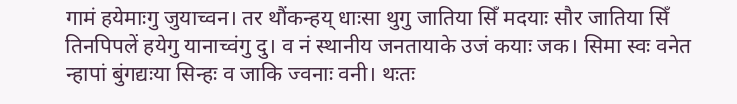गामं हयेमाःगु जुयाच्वन। तर थौंकन्हय् धाःसा थुगु जातिया सिँ मदयाः सौर जातिया सिँ तिनपिपलें हयेगु यानाच्वंगु दु। व नं स्थानीय जनतायाके उजं कयाः जक। सिमा स्वः वनेत न्हापां बुंगद्यःया सिन्हः व जाकि ज्वनाः वनी। थःतः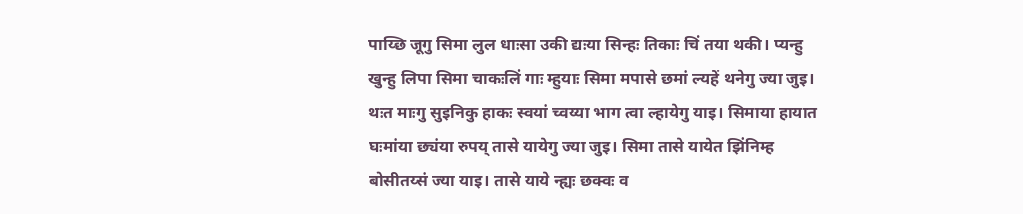पाय्छि जूगु सिमा लुल धाःसा उकी द्यःया सिन्हः तिकाः चिं तया थकी। प्यन्हु खुन्हु लिपा सिमा चाकःलिं गाः म्हुयाः सिमा मपासे छमां ल्यहें थनेगु ज्या जुइ। थःत माःगु सुइनिकु हाकः स्वयां च्वय्या भाग त्वा ल्हायेगु याइ। सिमाया हायात घःमांया छ्यंया रुपय् तासे यायेगु ज्या जुइ। सिमा तासे यायेत झिंनिम्ह बोसीतय्सं ज्या याइ। तासे याये न्ह्यः छक्वः व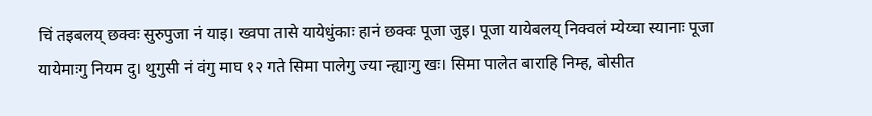चिं तइबलय् छक्वः सुरुपुजा नं याइ। ख्वपा तासे यायेधुंकाः हानं छक्वः पूजा जुइ। पूजा यायेबलय् निक्वलं म्येय्चा स्यानाः पूजा यायेमाःगु नियम दु। थुगुसी नं वंगु माघ १२ गते सिमा पालेगु ज्या न्ह्याःगु खः। सिमा पालेत बाराहि निम्ह, बोसीत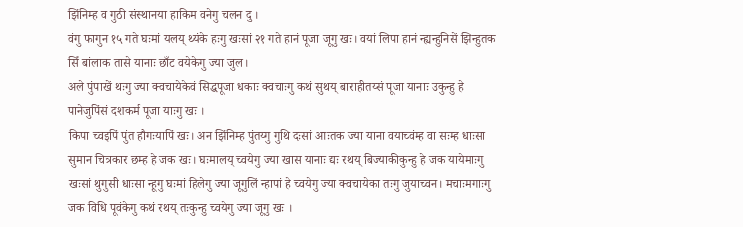झिंनिम्ह व गुठी संस्थानया हाकिम वनेगु चलन दु ।
वंगु फागुन १५ गते घःमां यलय् थ्यंके हःगु खःसां २१ गते हानं पूजा जूगु खः। वयां लिपा हानं न्ह्यन्हुनिसें झिन्हुतक सिँ बांलाक तासे यानाः छाँट वयेकेगु ज्या जुल।
अले पुंपाखें थःगु ज्या क्वचायेकेवं सिद्धपूजा धकाः क्वचाःगु कथं सुथय् बाराहीतय्सं पूजा यानाः उकुन्हु हे पानेजुपिंसं दशकर्म पूजा याःगु खः ।
किपा च्वइपिं पुंत हौगःयापिं खः। अन झिंनिम्ह पुंतय्गु गुथि दःसां आःतक ज्या याना वयाच्वंम्ह वा सःम्ह धाःसा सुमान चित्रकार छम्ह हे जक खः। घःमालय् च्वयेगु ज्या खास यानाः द्यः रथय् बिज्याकीकुन्हु हे जक यायेमाःगु खःसां थुगुसी धाःसा न्हूगु घःमां हिलेगु ज्या जूगुलिं न्हापां हे च्वयेगु ज्या क्वचायेका तःगु जुयाच्वन। मचाःमगाःगु जक विधि पूवंकेगु कथं रथय् तःकुन्हु च्वयेगु ज्या जूगु खः ।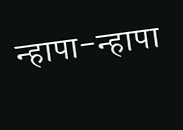न्हापा-न्हापा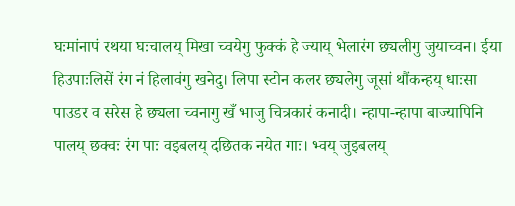घःमांनापं रथया घःचालय् मिखा च्वयेगु फुक्कं हे ज्याय् भेलारंग छ्यलीगु जुयाच्वन। ईया हिउपाःलिसें रंग नं हिलावंगु खनेदु। लिपा स्टोन कलर छ्यलेगु जूसां थौंकन्हय् धाःसा पाउडर व सरेस हे छ्यला च्वनागु खँ भाजु चित्रकारं कनादी। न्हापा-न्हापा बाज्यापिनि पालय् छक्वः रंग पाः वइबलय् दछितक नयेत गाः। भ्वय् जुइबलय्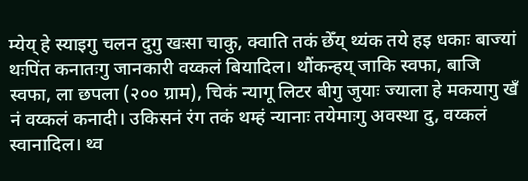म्येय् हे स्याइगु चलन दुगु खःसा चाकु, क्वाति तकं छेँय् थ्यंक तये हइ धकाः बाज्यां थःपिंत कनातःगु जानकारी वय्कलं बियादिल। थौंकन्हय् जाकि स्वफा, बाजि स्वफा, ला छपला (२०० ग्राम), चिकं न्यागू लिटर बीगु जुयाः ज्याला हे मकयागु खँ नं वय्कलं कनादी। उकिसनं रंग तकं थम्हं न्यानाः तयेमाःगु अवस्था दु, वय्कलं स्वानादिल। थ्व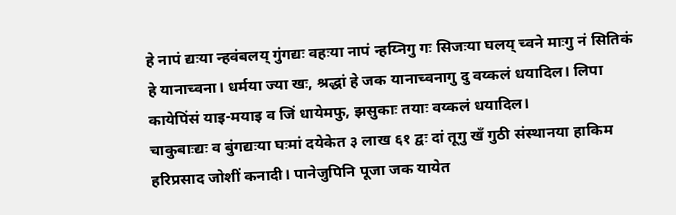हे नापं द्यःया न्हवंबलय् गुंगद्यः वहःया नापं न्हय्निगु गः सिजःया घलय् च्वने माःगु नं सितिकं हे यानाच्वना। धर्मया ज्या खः, श्रद्धां हे जक यानाच्वनागु दु वय्कलं धयादिल। लिपा कायेपिंसं याइ-मयाइ व जिं धायेमफु, झसुकाः तयाः वय्कलं धयादिल।
चाकुबाःद्यः व बुंगद्यःया घःमां दयेकेत ३ लाख ६१ द्वः दां तूगु खँ गुठी संस्थानया हाकिम हरिप्रसाद जोशीं कनादी। पानेजुपिनि पूजा जक यायेत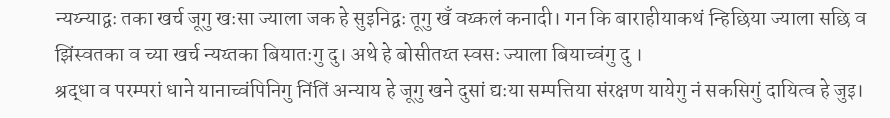न्यय्न्याद्वः तका खर्च जूगु खःसा ज्याला जक हे सुइनिद्वः तूगु खँ वय्कलं कनादी। गन कि बाराहीयाकथं न्हिछिया ज्याला सछि व झिंस्वतका व च्या खर्च न्यय्तका बियातःगु दु। अथे हे बोसीतय्त स्वसः ज्याला बियाच्वंगु दु ।
श्रद्धा व परम्परां धाने यानाच्वंपिनिगु निंतिं अन्याय हे जूगु खने दुसां द्यःया सम्पत्तिया संरक्षण यायेगु नं सकसिगुं दायित्व हे जुइ।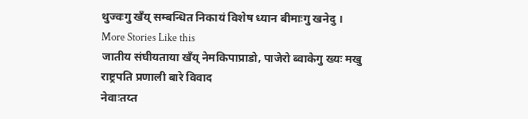थुज्वःगु खँय् सम्बन्धित निकायं विशेष ध्यान बीमाःगु खनेदु ।
More Stories Like this
जातीय संघीयताया खँय् नेमकिपाप्राडो, पाजेरो ब्वाकेगु ख्यः मखु
राष्ट्रपति प्रणाली बारे विवाद
नेवाःतय्त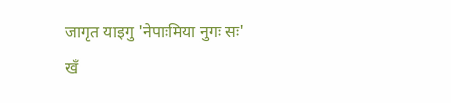जागृत याइगु 'नेपाःमिया नुगः सः'
खँ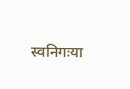स्वनिगःया